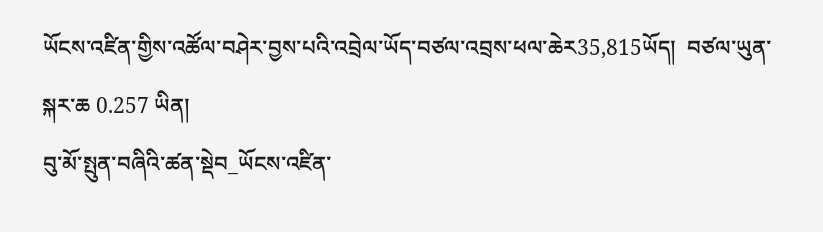ཡོངས་འཛིན་གྱིས་འཚོལ་བཤེར་བྱས་པའི་འབྲེལ་ཡོད་བཙལ་འབྲས་ཕལ་ཆེར35,815ཡོད།  བཙལ་ཡུན་སྐར་ཆ 0.257 ཡིན།
བུ་མོ་སྤུན་བཞིའི་ཚན་སྡེབ_ཡོངས་འཛིན་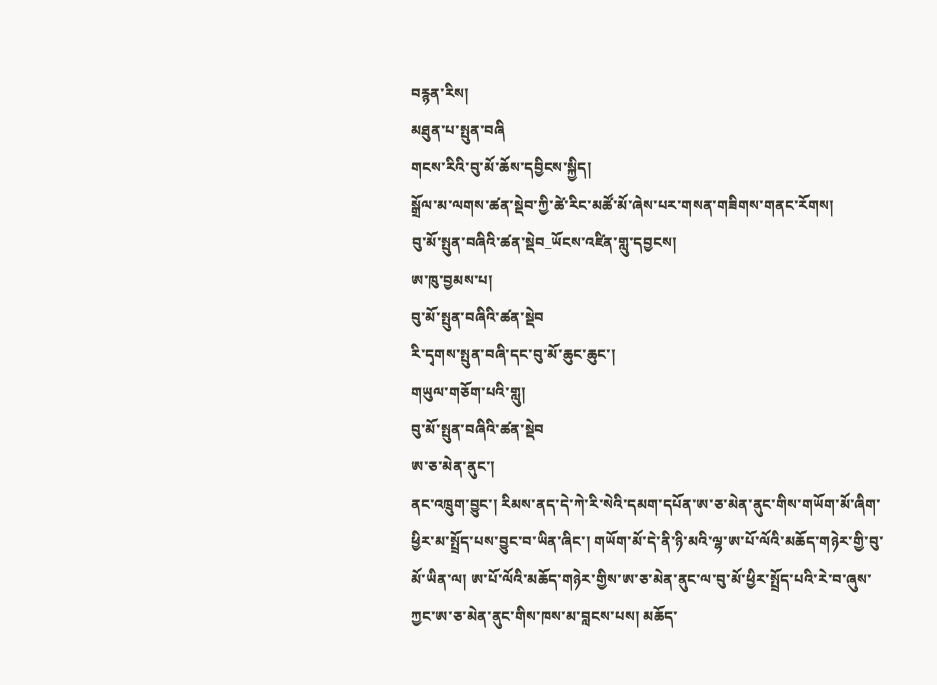བརྙན་རིས།
མཐུན་པ་སྤུན་བཞི
གངས་རིའི་བུ་མོ་ཆོས་དབྱིངས་སྐྱིད།
སྒྲོལ་མ་ལགས་ཚན་སྡེབ་ཀྱི་ཚེ་རིང་མཚོ་མོ་ཞེས་པར་གསན་གཟིགས་གནང་རོགས།
བུ་མོ་སྤུན་བཞིའི་ཚན་སྡེབ_ཡོངས་འཛིན་གླུ་དབྱངས།
ཨ་ཁུ་བྱམས་པ།
བུ་མོ་སྤུན་བཞིའི་ཚན་སྡེབ
རི་དྭགས་སྤུན་བཞི་དང་བུ་མོ་ཆུང་ཆུང་།
གཡུལ་གཅོག་པའི་གླུ།
བུ་མོ་སྤུན་བཞིའི་ཚན་སྡེབ
ཨ་ཅ་མེན་ནུང་།
ནང་འཁྲུག་བྱུང་། རིམས་ནད་དེ་ཀེ་རི་སེའི་དམག་དཔོན་ཨ་ཅ་མེན་ནུང་གིས་གཡོག་མོ་ཞིག་ཕྱིར་མ་སྤྲོད་པས་བྱུང་བ་ཡིན་ཞིང་། གཡོག་མོ་དེ་ནི་ཉི་མའི་ལྷ་ཨ་པོ་ལོའི་མཆོད་གཉེར་གྱི་བུ་མོ་ཡིན་ལ། ཨ་པོ་ལོའི་མཆོད་གཉེར་གྱིས་ཨ་ཅ་མེན་ནུང་ལ་བུ་མོ་ཕྱིར་སྤྲོད་པའི་རེ་བ་ཞུས་ཀྱང་ཨ་ཅ་མེན་ནུང་གིས་ཁས་མ་བླངས་པས། མཆོད་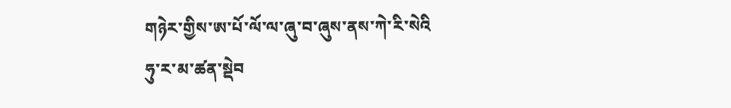གཉེར་གྱིས་ཨ་པོ་ལོ་ལ་ཞུ་བ་ཞུས་ནས་ཀེ་རི་སེའི
ཧུ་ར་མ་ཚན་སྡེབ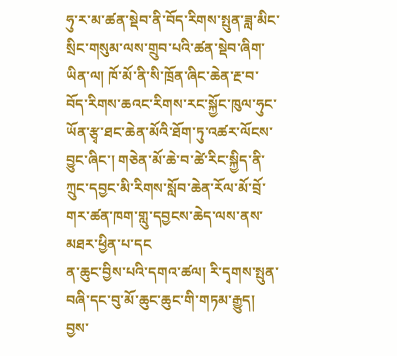ཧུ་ར་མ་ཚན་སྡེབ་ནི་བོད་རིགས་སྤུན་ཟླ་མིང་སྲིང་གསུམ་ལས་གྲུབ་པའི་ཚན་སྡེབ་ཞིག་ཡིན་ལ། ཁོ་མོ་ནི་སི་ཁྲོན་ཞིང་ཆེན་རྔ་བ་བོད་རིགས་ཆའང་རིགས་རང་སྐྱོང་ཁུལ་ཧུང་ཡོན་རྩྭ་ཐང་ཆེན་མོའི་ཐོག་ཏུ་འཚར་ལོངས་བྱུང་ཞིང་། གཅེན་མོ་ཆེ་བ་ཚེ་རིང་སྐྱིད་ནི་ཀྲུང་དབྱང་མི་རིགས་སློབ་ཆེན་རོལ་མོ་བྲོ་གར་ཚན་ཁག་གླུ་དབྱངས་ཆེད་ལས་ནས་མཐར་ཕྱིན་པ་དང
ན་ཆུང་བྱིས་པའི་དགའ་ཚལ། རི་དྭགས་སྤུན་བཞི་དང་བུ་མོ་ཆུང་ཆུང་གི་གཏམ་རྒྱུད།
བྱས་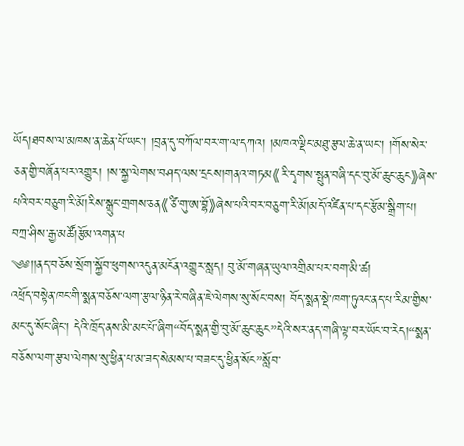ཡོད།ཐབས་ལ་མཁས་ན་ཆེན་པོ་ཡང་། །བྲན་དུ་བཀོལ་བར་ག་ལ་དཀའ། །མཁའ་ལྡིང་མཐུ་རྩལ་ཆེ་ན་ཡང་། །གོས་སེར་ཅན་གྱི་བཞོན་པར་འགྱུར། །ས་སྐྱ་ལེགས་བཤད་ལས་དྲངས།གནའ་གཏམ《རི་དྭགས་སྤུན་བཞི་དང་བུ་མོ་ཆུང་ཆུང》ཞེས་པའི་བར་བཅུག་རི་མོ།རིས་སྒྲུང་གྲགས་ཅན《ཙི་གུ་ཨ་བྷོ》ཞེས་པའི་བར་བཅུག་རི་མོ།མདོ་འཛིན་པ་དང་རྩོམ་སྒྲིག་པ། བཀྲ་ཤིས་རྒྱ་མཚོ།རྩོམ་འགན་པ
༄༅།།ནད་བཅོས་སྲོག་སྐྱོབ་ཕུགས་འདུན་མངོན་འགྱུར་སླད། བུ་མོ་གཞན་ཡུལ་འགྲིམ་པར་བག་མི་ཚ།
འཕྲོད་བསྟེན་ཁང་གི་སྨན་བཅོས་ལག་རྩལ་ཉིན་རེ་བཞིན་ཇེ་ལེགས་སུ་སོང་བས། བོད་སྨན་སྡེ་ཁག་ཏུའང་ནད་པ་རིམ་གྱིས་མང་དུ་སོང་ཞིང་། དེའི་ཁྲོད་ནས་མི་མང་པོ་ཞིག“བོད་སྨན་གྱི་བུ་མོ་ཆུང་ཆུང”དེའི་སར་ནད་གཞི་ལྟ་བར་ཡོང་བ་རེད།“སྨན་བཅོས་ལག་རྩལ་ལེགས་སུ་ཕྱིན་པ་མ་ཟད་སེམས་པ་བཟང་དུ་ཕྱིན་སོང”སློབ་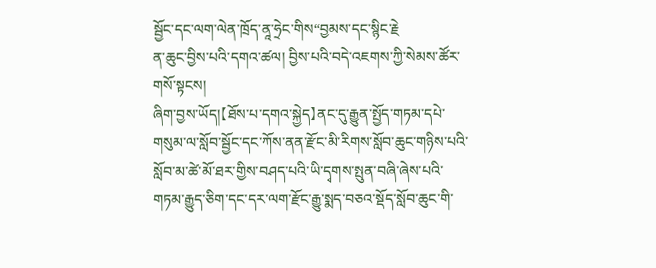སྦྱོང་དང་ལག་ལེན་ཁྲོད་ནཱ་ཧྲེང་གིས“བྱམས་དང་སྙིང་རྗེ
ན་ཆུང་བྱིས་པའི་དགའ་ཚལ། བྱིས་པའི་བདེ་འཇགས་ཀྱི་སེམས་ཚོར་གསོ་སྟངས།
ཞིག་བྱས་ཡོད།【ཐོས་པ་དགའ་སྐྱེད】ནང་དུ་རྒྱུན་སྤྱོད་གཏམ་དཔེ་གསུམ་ལ་སློབ་སྦྱོང་དང་ཀོས་ནན་རྫོང་མི་རིགས་སློབ་ཆུང་གཉིས་པའི་སློབ་མ་ཚེ་མོ་ཐར་གྱིས་བཤད་པའི་ཡི་དྭགས་སྤུན་བཞི་ཞེས་པའི་གཏམ་རྒྱུད་ཅིག་དང་དར་ལག་རྫོང་རྒྱུ་སྨད་བཅའ་སྡོད་སློབ་ཆུང་གི་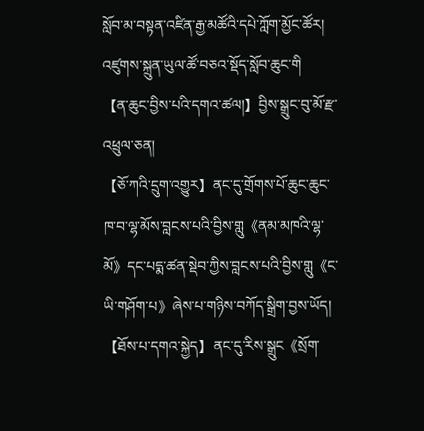སློབ་མ་བསྟན་འཛིན་རྒྱ་མཚོའི་དཔེ་ཀློག་མྱོང་ཚོར། འཛུགས་སྐྲུན་ཡུལ་ཚོ་བཅའ་སྡོད་སློབ་ཆུང་གི
【ན་ཆུང་བྱིས་པའི་དགའ་ཚལ།】བྱིས་སྒྲུང་བུ་མོ་རྫ་འཕྲུལ་ཅན།
【ཅོ་ཀའི་དྲུག་འགྱུར】ནང་དུ་གྲོགས་པོ་ཆུང་ཆུང་ཁ་བ་ལྷ་མོས་བླངས་པའི་བྱིས་གླུ《ནམ་མཁའི་ལྷ་མོ》དང་པདྨ་ཚན་སྡེབ་ཀྱིས་བླངས་པའི་བྱིས་གླུ《ང་ཡི་གཤོག་པ》ཞེས་པ་གཉིས་བཀོད་སྒྲིག་བྱས་ཡོད།【ཐོས་པ་དགའ་སྐྱེད】ནང་དུ་རིས་སྒྲུང《སྲོག་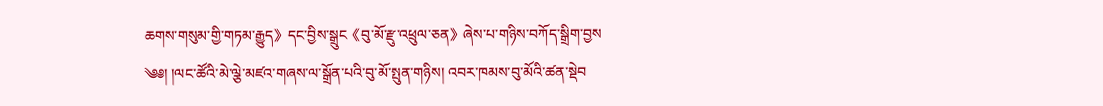ཆགས་གསུམ་གྱི་གཏམ་རྒྱུད》དང་བྱིས་སྒྲུང《བུ་མོ་རྫུ་འཕྲུལ་ཅན》ཞེས་པ་གཉིས་བཀོད་སྒྲིག་བྱས
༄༅། །ལང་ཚོའི་མེ་ལྕེ་མཛའ་གཞས་ལ་སྒྲོན་པའི་བུ་མོ་སྤུན་གཉིས། འབར་ཁམས་བུ་མོའི་ཚན་སྡེབ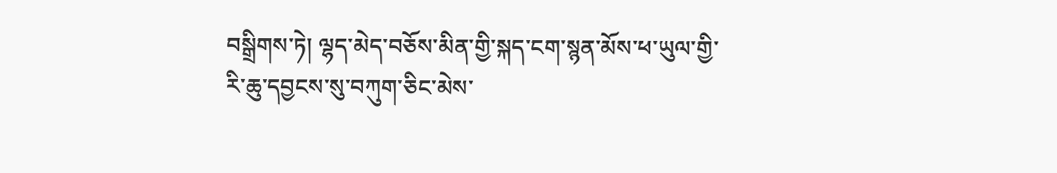བསྒྲིགས་ཏེ། ལྷད་མེད་བཅོས་མིན་གྱི་སྐད་ངག་སྙན་མོས་ཕ་ཡུལ་གྱི་རི་ཆུ་དབྱངས་སུ་བཀུག་ཅིང་མེས་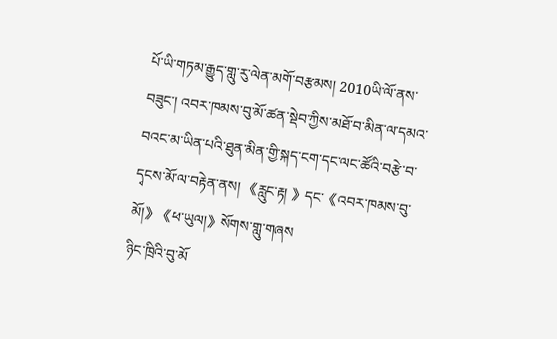པོ་ཡི་གཏམ་རྒྱུད་གླུ་རུ་ལེན་མགོ་བརྩམས། 2010ཡི་ལོ་ནས་བཟུང་། འབར་ཁམས་བུ་མོ་ཚན་སྡེབ་ཀྱིས་མཐོ་བ་མིན་ལ་དམའ་བའང་མ་ཡིན་པའི་ཐུན་མིན་གྱི་སྐད་ངག་དང་ལང་ཚོའི་བརྩེ་བ་དྭངས་མོ་ལ་བརྟེན་ནས། 《རླུང་རྟ། 》དང་《འབར་ཁམས་བུ་མོ།》《ཕ་ཡུལ།》སོགས་གླུ་གཞས
ཉིང་ཁྲིའི་བུ་མོ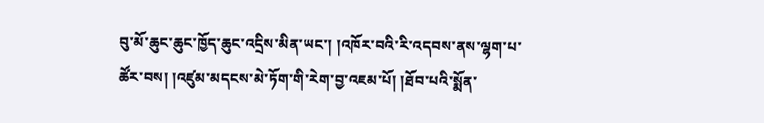བུ་མོ་ཆུང་ཆུང་ཁྱོད་ཆུང་འདྲིས་མིན་ཡང་། །འཁོར་བའི་རི་འདབས་ནས་ལྷག་པ་ཚོར་བས། །འཛུམ་མདངས་མེ་ཏོག་གི་རེག་བྱ་འཇམ་པོ། །ཐོབ་པའི་སྨོན་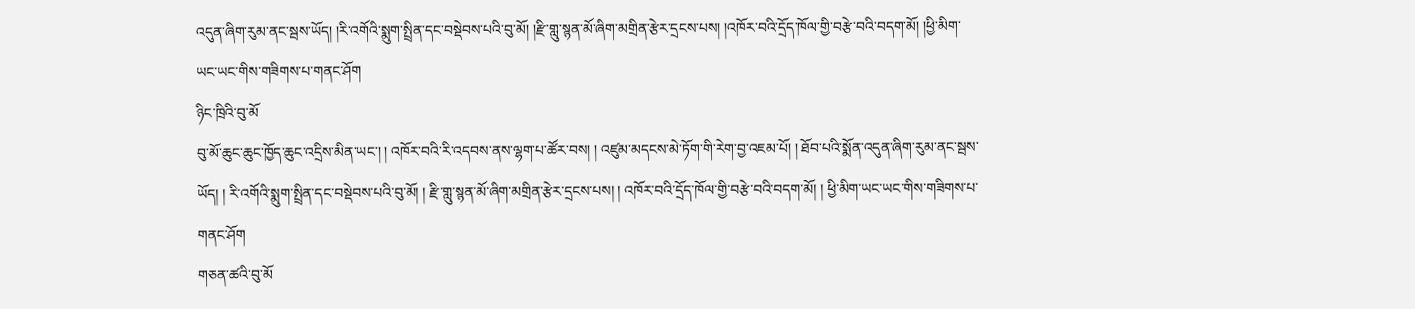འདུན་ཞིག་རུམ་ནང་སྦས་ཡོད། །རི་འགོའི་སྨུག་སྤྲིན་དང་བསྡེབས་པའི་བུ་མོ། །རྫི་གླུ་སྙན་མོ་ཞིག་མགྲིན་རྩེར་དྲངས་པས། །འཁོར་བའི་དྲོད་ཁོལ་གྱི་བརྩེ་བའི་བདག་མོ། །ཕྱི་མིག་ཡང་ཡང་གིས་གཟིགས་པ་གནང་ཤོག
ཉིང་ཁྲིའི་བུ་མོ
བུ་མོ་ཆུང་ཆུང་ཁྱོད་ཆུང་འདྲིས་མིན་ཡང་། ། འཁོར་བའི་རི་འདབས་ནས་ལྷག་པ་ཚོར་བས། ། འཛུམ་མདངས་མེ་ཏོག་གི་རེག་བྱ་འཇམ་པོ། ། ཐོབ་པའི་སྨོན་འདུན་ཞིག་རུམ་ནང་སྦས་ཡོད། ། རི་འགོའི་སྨུག་སྤྲིན་དང་བསྡེབས་པའི་བུ་མོ། ། རྫི་གླུ་སྙན་མོ་ཞིག་མགྲིན་རྩེར་དྲངས་པས། ། འཁོར་བའི་དྲོད་ཁོལ་གྱི་བརྩེ་བའི་བདག་མོ། ། ཕྱི་མིག་ཡང་ཡང་གིས་གཟིགས་པ་གནང་ཤོག
གཅན་ཚའི་བུ་མོ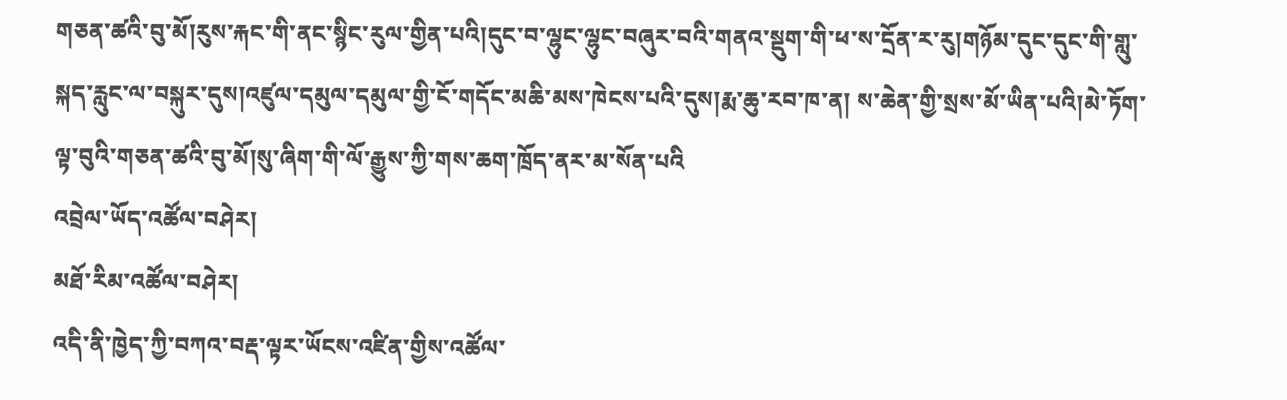གཅན་ཚའི་བུ་མོ།རུས་རྐང་གི་ནང་སྙིང་རུལ་གྱིན་པའི།དུང་བ་ལྷུང་ལྷུང་བཞུར་བའི་གནའ་སྡུག་གི་ཕ་ས་དྲོན་ར་རུ།གཉོམ་དུང་དུང་གི་གླུ་སྐད་རླུང་ལ་བསྐུར་དུས།འཛུལ་དམུལ་དམུལ་གྱི་ངོ་གདོང་མཆི་མས་ཁེངས་པའི་དུས།རྨ་ཆུ་རབ་ཁ་ན། ས་ཆེན་གྱི་སྲས་མོ་ཡིན་པའི།མེ་ཏོག་ལྟ་བུའི་གཅན་ཚའི་བུ་མོ།སུ་ཞིག་གི་ལོ་རྒྱུས་ཀྱི་གས་ཆག་ཁྲོད་ནར་མ་སོན་པའི
འབྲེལ་ཡོད་འཚོལ་བཤེར།
མཐོ་རིམ་འཚོལ་བཤེར།
འདི་ནི་ཁྱེད་ཀྱི་བཀའ་བརྡ་ལྟར་ཡོངས་འཛིན་གྱིས་འཚོལ་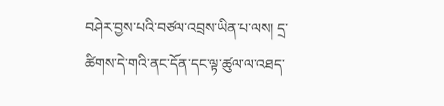བཤེར་བྱས་པའི་བཙལ་འབྲས་ཡིན་པ་ལས། དྲ་ཚིགས་དེ་གའི་ནང་དོན་དང་ལྟ་ཚུལ་ལ་འཐད་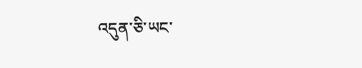འདུན་ཅི་ཡང་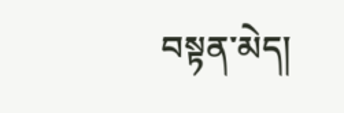བསྟན་མེད།